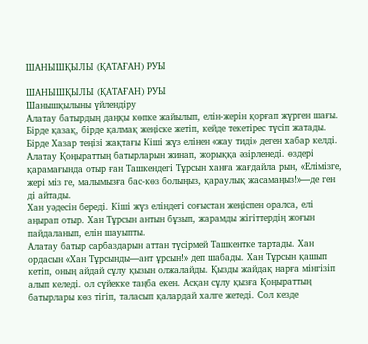ШАНЫШҚЫЛЫ (ҚАТАҒАН) РУЫ

ШАНЫШҚЫЛЫ (ҚАТАҒАН) РУЫ
Шанышқылыны үйлендіру
Алатау батырдың даңқы көпке жайылып, елін-жерін қорғап жүрген шағы. Бірде қазақ, бірде қалмақ жеңіске жетіп, кейде текетірес түсіп жатады. Бірде Хазар теңізі жақтағы Кіші жүз елінен «жау тиді» деген хабар келді. Алатау Қоңыраттың батырларын жинап, жорыққа әзірленеді. өздері қарамағында отыр ған Ташкендегі Тұрсын ханға жағдайла рын, «Елімізге, жері міз ге, малымызға бас-көз болыңыз, қараулық жасамаңыз!»—де ген ді айтады.
Хан уәдесін береді. Кіші жүз еліндегі соғыстан жеңіспен оралса, елі аңырап отыр. Хан Тұрсын антын бұзып, жарамды жігіттердің жоғын пайдаланып, елін шауыпты.
Алатау батыр сарбаздарын аттан түсірмей Ташкентке тартады. Хан ордасын «Хан Тұрсынды—ант ұрсын!» деп шабады. Хан Тұрсын қашып кетіп, оның айдай сұлу қызын олжалайды. Қызды жайдақ нарға мінгізіп алып келеді. ол сүйекке таңба екен. Асқан сұлу қызға Қоңыраттың батырлары көз тігіп, таласып қалардай халге жетеді. Сол кезде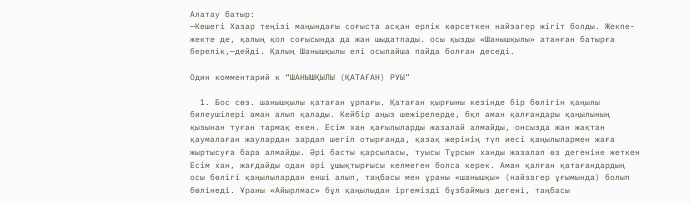Алатау батыр:
—Кешегі Хазар теңізі маңындағы соғыста асқан ерлік көрсеткен найзагер жігіт болды. Жекпе-жекте де, қалың қол соғысында да жан шыдатпады. осы қызды «Шанышқылы» атанған батырға берелік,—дейді. Қалың Шанышқылы елі осылайша пайда болған деседі.

Один комментарий к “ШАНЫШҚЫЛЫ (ҚАТАҒАН) РУЫ”

  1. Бос сөз. шанышқылы қатаған ұрпағы. Қатаған қырғыны кезінде бір бөлігін қаңылы билеушілері аман алып қалады. Кейбір аңыз шежірелерде, бқл аман қалғандары қаңылының қызынан туған тармақ екен. Есім хан қағылыларды жазалай алмайды, онсызда жан жақтан қаумалаған жаулардан зардап шегіп отырғанда, қазақ жерінің түп иесі қаңылылармен жаға жыртысуға бара алмайды. Әрі басты қарсыласы, туысы Тұрсын ханды жазалап өз дегеніне жеткен Есім хан, жағдайды одан әрі ұшықтырғысы келмеген болса керек. Аман қалған қатағандардың осы бөлігі қаңылылардан енші алып, таңбасы мен ұраны «шанышқы» (найзагер ұғымында) болып бөлінеді. Ұраны «Айырлмас» бұл қаңылыдан іргемізді бұзбаймыз дегені, таңбасы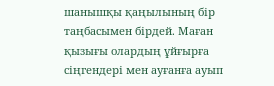шанышқы қаңылының бір таңбасымен бірдей. Маған қызығы олардың ұйғырға сіңгендері мен ауғанға ауып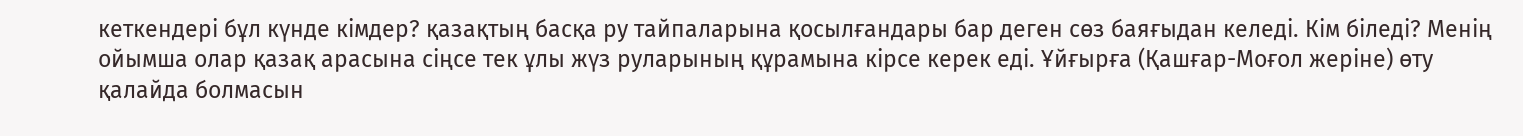кеткендері бұл күнде кімдер? қазақтың басқа ру тайпаларына қосылғандары бар деген сөз баяғыдан келеді. Кім біледі? Менің ойымша олар қазақ арасына сіңсе тек ұлы жүз руларының құрамына кірсе керек еді. Ұйғырға (Қашғар-Моғол жеріне) өту қалайда болмасын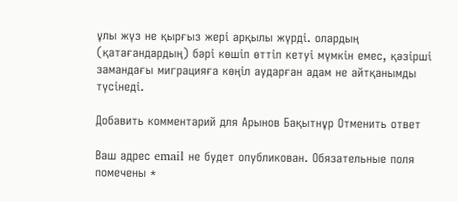ұлы жүз не қырғыз жері арқылы жүрді. олардың (қатағандардың) бәрі көшіп өттіп кетуі мүмкін емес, қәзірші замандағы миграцияға көңіл аударған адам не айтқанымды түсінеді.

Добавить комментарий для Арынов Бақытнұр Отменить ответ

Ваш адрес email не будет опубликован. Обязательные поля помечены *